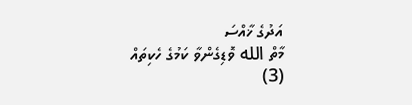އަދުގެ ޚާއްސަ
މާތް الله ވޮޑިގެންވާ ކަމުގެ ހެކިތައް (3)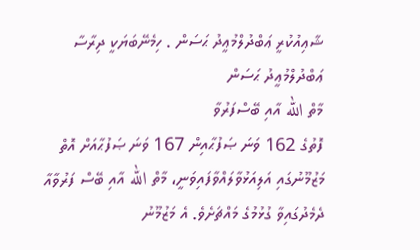ޝާޢިއުކުރީ ޢަބްދުލްމުޢީދު ޙަސަން . ހިމެނޭބަޔަކީ ދިރާސާ
ޢަބްދުލްމުޢީދު ޙަސަން
މާތް الله އާއި ބޭސްފަރުވާ
ފޮތުގެ 162 ވަނަ ޞަފުޙާއިން 167 ވަނަ ޞަފުޙާއަށް އޮތް މަޒުމޫނުގައި އަލިއަޅުވާލައްވާފައިވަނީ، މާތް الله އާއި ބޭސް ފަރުވާއާ ދެމެދުގައިވާ ގުޅުމުގެ މައްޗަށެވެ. އެ މަޒުމޫނު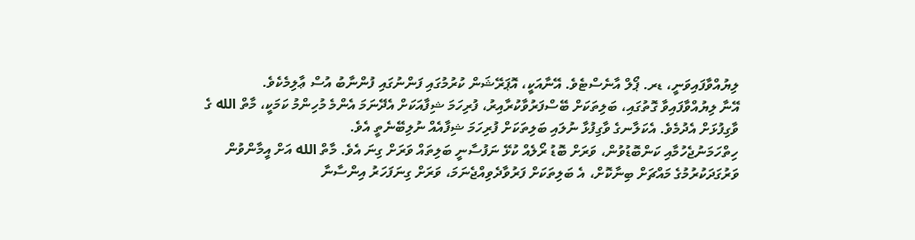ލިޔުއްވާފައިވަނީ، ޑރ. ޕޯލް އާނެސްޓެވެ. އޭނާއަކީ، އޮޕަރޭޝަން ކުރުމުގައި ފަންނުގައި ފުންނާބު އުސް ޢާލިމެކެވެ.
އޭނާ ލިޔުއްވާފައިވާ ގޮތުގައި، ބަލިތަކަށް ބޭސްފަރުވާކުރާއިރު، ފުރިހަމަ ޝިފާއަކަށް އެދޭނަމަ އެންމެ މުހިންމު ކަމަކީ، މާތް الله ގެ ވާގިފުޅަށް އެދުމެވެ. އެކަލާނގެ ވާގިފުޅާ ނުލައި ބަލިތަކަށް ފުރިހަމަ ޝިފާއެއް ނުލިބޭނެތީ އެވެ.
ހިތްހަމަނުޖެހުމާއި ކަންބޮޑުވުން، ވަރަށް ބޮޑު ރޯލެއް ކުޅޭ ނަފުސާނީ ބަލިތައް ވަރަށް ގިނަ އެވެ. މާތް الله އަށް އީމާންވުން ވަރުގަދަކުރުމުގެ މައްޗަށް ބިނާކޮށް، އެ ބަލިތަކަށް ފަރުވާދެވިއްޖެނަމަ، ވަރަށް ގިނަފަހަރު އިންސާނާ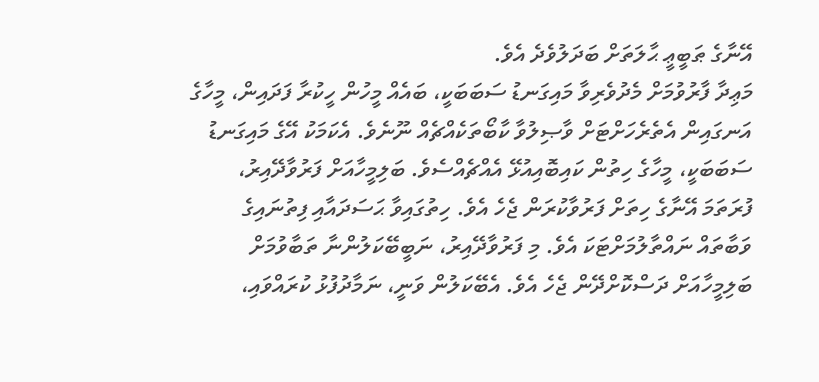އޭނާގެ ޠަބީޢީ ޙާލަތަށް ބަދަލުވެދެ އެވެ.
މަޢިދާ ފާރުވުމަށް މެދުވެރިވާ މައިގަނޑު ސަބަބަކީ، ބައެއް މީހުން ހީކުރާ ފަދައިން، މީހާގެ އަނގައިން އެތެރެހަށްޓަށް ވާޞިލުވާ ކާބޯތަކެއްޗެއް ނޫނެވެ. އެކަމަކު އޭގެ މައިގަނޑު ސަބަބަކީ، މީހާގެ ހިތުން ކައިބޮއިއުޅޭ އެއްޗެއްސެވެ. ބަލިމީހާއަށް ފަރުވާދޭއިރު، ފުރަތަމަ އޭނާގެ ހިތަށް ފަރުވާކުރަން ޖެހެ އެވެ. ހިތުގައިވާ ޙަސަދައާއި ފިތުނައިގެ ވަބާތައް ނައްތާލުމަށްޓަކަ އެވެ. މި ފަރުވާދޭއިރު، ނަބީބޭކަލުންނާ ތަބާވުމަށް ބަލިމީހާއަށް ދަސްކޮށްދޭން ޖެހެ އެވެ. އެބޭކަލުން ވަނީ، ނަމާދުފުޅު ކުރައްވައި،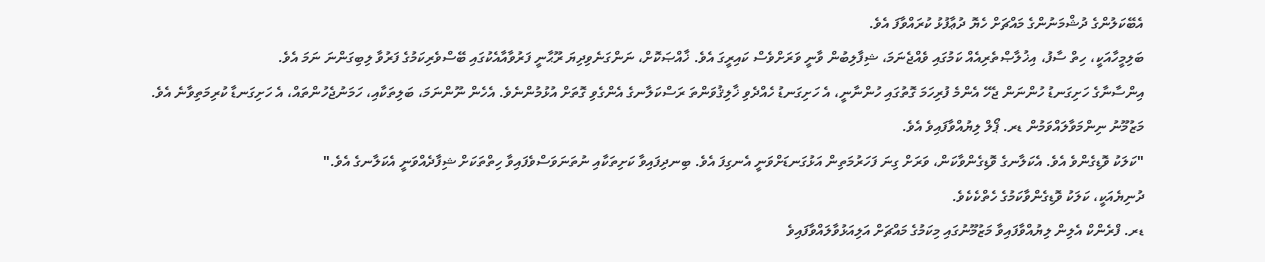އެބޭކަލުންގެ ދުޝްމަނުންގެ މައްޗަށް ހެޔޮ ދުޢާފުޅު ކުރައްވާފަ އެވެ.
ބަލިމީހާއަކީ، ހިތް ސާފު، އިޚުލާޞްތެރިއެއް ކަމުގައި ވެއްޖެނަމަ، ޝިފާލިބުން ވާނީ ވަރަށްވެސް ކައިރީގަ އެވެ. ޚާއްޞަކޮށް، ނަންގަނެވިދިޔަ ރޫޙާނީ ފަރުވާއާއެކުގައި ބޭސްވެރިކަމުގެ ފަރުވާ ލިބިގަންނަ ނަމަ އެވެ.
އިންސާނާގެ ހަށިގަނޑު ހުންނަން ޖެހޭ އެންމެ ފުރިހަމަ ގޮތުގައި ހުންނާނީ، އެ ހަށިގަނޑު ހެއްދެވި ޚާލިޤުވަންތަ ރަސްކަލާނގެ އެންގެވި ގޮތަށް އުޅުމުންނެވެ. އެހެން ނޫންނަމަ، ބަލިތަކާއި، ހަމަނުޖެހުންތައް، އެ ހަށިގަނޑާ ކުރިމަތިވާނެ އެވެ.
މަޒުމޫނު ނިންމަވާލައްވަމުން ޑރ. ޕޯލް ލިޔުއްވާފައިވެ އެވެ.
"ކަލަކު ވޮޑިގެންވެ އެވެ. އެކަލާނގެ ވޮޑިގެންވާކަން، ވަރަށް ގިނަ ފަހަރުމަތިން އަޅުގަނޑަށްވަނީ އެނގިފަ އެވެ. ބިނދިފައިވާ ކަށިތަކާއި ނުތަނަވަސްވެފައިވާ ހިތްތަކަށް ޝިފާދެއްވަނީ އެކަލާނގެ އެވެ."
ދުނިޔެއަކީ، ކަލަކު ވޮޑިގެންވާކަމުގެ ހެތްކެކެވެ.
ޑރ. ފްރެންކް އެލިން ލިޔުއްވާފައިވާ މަޒުމޫނުގައި މިކަމުގެ މައްޗަށް އަލިއަޅުވާލައްވާފައިވެ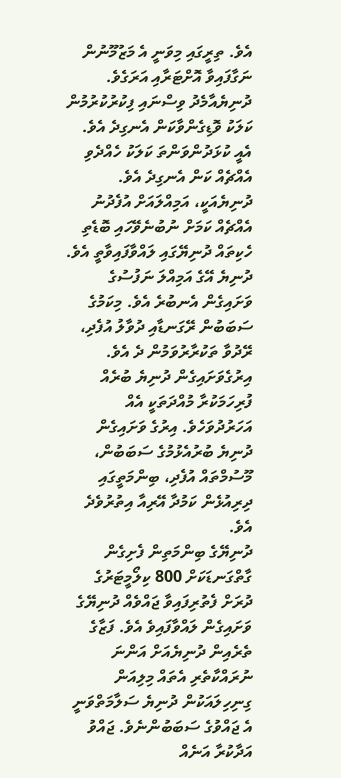އެވެ. ތިރީގައި މިވަނީ އެ މަޒުމޫނުން ނަގާފައިވާ އޮށްޓަރާއި އަރަގެވެ.
ދުނިޔެއާމެދު ވިސްނައި ފިކުރުކުރުމުން ކަލަކު ވޮޑިގެންވާކަން އެނގިދެ އެވެ. އެއީ ކުޅަދުންވަންތަ ކަލަކު ހެއްދެވި އެއްޗެއް ކަން އެނގިދެ އެވެ. ދުނިޔެއަކީ، އަމިއްލައަށް އުފެދުނު އެއްޗެއް ކަމަށް ނުބުނެވޭހައި ބޮޑެތި ހެކިތައް ދުނިޔޭގައި ލައްވާފައިވާތީ އެވެ.
ދުނިޔެ އޭގެ އަމިއްލަ ނަފުސުގެ ވަށައިގެން އެނބުރެ އެވެ. މިކަމުގެ ސަބަބުން ރޭގަނޑާއި ދުވާލު އުފެދި، ރޭދުވާ ތަކުރާރުވަމުން ދެ އެވެ. އިރުގެވަށައިގެން ދުނިޔެ ބުރެއް ފުރިހަމަކުރާ މުއްދަތަކީ އެއް އަހަރުދުވަހެވެ. އިރުގެ ވަށައިގެން ދުނިޔެ ބުރުއެޅުމުގެ ސަބަބުން، މޫސުމްތައް އުފެދި، ބިންމަތީގައި ދިރިއުޅެން ކަމުދާ އޭރިއާ އިތުރުވެދެ އެވެ.
ދުނިޔޭގެ ބިންމަތިން ފެށިގެން ގާތްގަނޑަކަށް 800 ކިލޯމީޓަރުގެ ދުރަށް ފެތުރިފައިވާ ޖައްވެއް ދުނިޔޭގެ ވަށައިގެން ލައްވާފައިވެ އެވެ. ފަޒާގެ ތެރެއިން ދުނިޔެއަށް އަންނަ ނުރައްކާތެރި އެތައް މިލިއަން ގިނިހިލައަކުން ދުނިޔެ ސަލާމަތްވަނީ އެ ޖައްވުގެ ސަބަބުންނެވެ. ޖައްވު އަދާކުރާ އަނެއް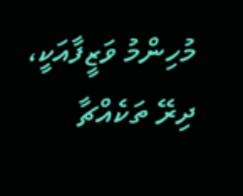މުހިންމު ވަޒީފާއަކީ، ދިރޭ ތަކެއްޗާ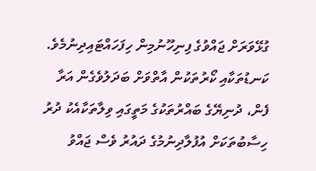ގުޅޭވަރަށް ޖައްވުގެ ފިނިހޫނުމިން ހިފަހައްޓައިދިނުމެވެ.
ކަނޑުތަކާއި ކޯރުތަކުން އާތްވަށް ބަދަލުވެގެން އަރާ ފެން، ދުނިޔޭގެ ބައްރުތަކުގެ މަތީގައި ވިލާތަކާއެކު ދުރު ހިސާބުތަކަށް އުފުލާދިނުމުގެ ދައުރު ވެސް ޖައްވު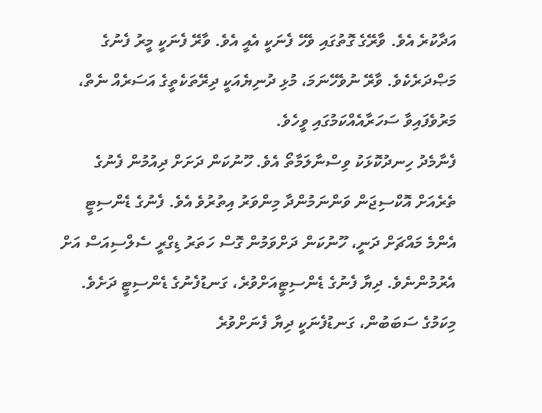އަދާކުރެ އެވެ. ވާރޭގެ ގޮތުގައި ވެހޭ ފެނަކީ އެއީ އެވެ. ވާރޭ ފެނަކީ މީރު ފެނުގެ މަޞްދަރެކެވެ. ވާރޭ ނުވެހޭނަމަ، މުޅި ދުނިޔެއަކީ ދިރޭތަކެތީގެ އަސަރެއް ނެތް، މަރުވެފައިވާ ސަހަރާއެއްކަމުގައި ވީހެވެ.
ފެނާމެދު ހިނދުކޮޅަކު ވިސްނާލަމާތޯ އެވެ. ހޫނުކަން ދަށަށް ދިއުމުން ފެނުގެ ތެރެއަށް އޮކްސިޖަން ވަންނަމުންދާ މިންވަރު އިތުރުވެ އެވެ. ފެނުގެ ޑެންސިޓީ އެންމެ މައްޗަށް ދަނީ، ހޫނުކަން ދަށްވަމުން ގޮސް ހަތަރު ޑިގްރީ ސެލްސިއަސް އަށް އެރުމުންނެވެ. ދިޔާ ފެނުގެ ޑެންސިޓީއަށްވުރެ، ގަނޑުފެނުގެ ޑެންސިޓީ ދަށެވެ. މިކަމުގެ ސަބަބުން، ގަނޑުފެނަކީ ދިޔާ ފެނަށްވުރެ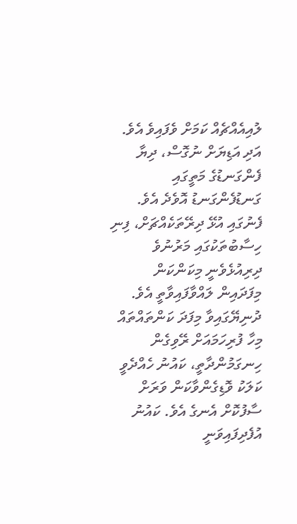ލުއިއެއްޗެއް ކަމަށް ވެފައިވެ އެވެ. އަދި އަޑިޔަށް ނުގޮސް، ދިޔާ ފެންގަނޑުގެ މަތީގައި ގަނޑުފެންގަނޑު އޮވެދެ އެވެ. ފެނުގައި އުޅޭ ދިރޭތަކެއްޗަށް، ފިނި ހިސާބުތަކުގައި މަރުނުވެ ދިރިއުޅެވެނީ މިކަންކަން މިފަދައިން ލައްވާފައިވާތީ އެވެ.
ދުނިޔޭގައިވާ މިފަދަ ކަންތައްތައް މިހާ ފުރިހަމައަށް ރޭވިގެން ހިނގަމުންދާތީ، ކައުނު ހެއްދެވީ ކަލަކު ވޮޑިގެންވާކަން ވަރަށް ސާފުކޮށް އެނގެ އެވެ. ކައުނު އުފެދިފައިވަނީ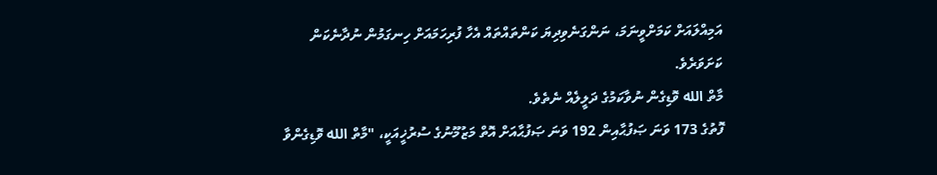އަމިއްލައަށް ކަމަށްވީނަމަ، ނަންގަނެވިދިޔަ ކަންތައްތައް އެހާ ފުރިހަމައަށް ހިނގަމުން ނުދާނެކަން ކަށަވަރެވެ.
މާތް الله ވޮޑިގެން ނުވާކަމުގެ ދަލީލެއް ނެތެވެ.
ފޮތުގެ 173 ވަނަ ޞަފުޙާއިން 192 ވަނަ ޞަފުޙާއަށް އޮތް މަޒުމޫނުގެ ސުރުޚީއަކީ، "މާތް الله ވޮޑިގެންވާ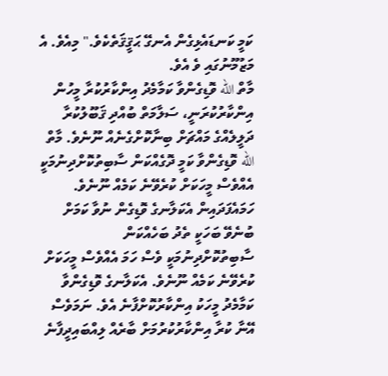ކަމީ ކަނޑައެޅިގެން އެނގޭ ޙަޤީޤަތެކެވެ." މިއެވެ. އެ މަޒުމޫނުގައި ވެ އެވެ.
މާތް الله ވޮޑިގެންވާ ކަމާމެދު އިންކާރުކުރާ މީހުން އިންކާރުކުރަނީ، ސަލާމަތް ބުއްދި ޤަބޫލުކުރާ ދަލީލެއްގެ މައްޗަށް ބިނާކޮށްގެނެއް ނޫނެވެ. މާތް الله ވޮޑިގެންވާ ކަމީ ދޮގެއްކަން ސާބިތުކޮށްދިނުމަކީ އެއްވެސް މީހަކަށް ކުރެވޭނެ ކަމެއް ނޫނެވެ. ހަމައެފަދައިން އެކަލާނގެ ވޮޑިގެން ނުވާ ކަމަށް ބުނެވޭ ބަހަކީ ތެދު ބަހެއްކަން ސާބިތުކޮށްދިނުމަކީ ވެސް ހަމަ އެއްވެސް މީހަކަށް ކުރެވޭނެ ކަމެއް ނޫނެވެ. އެކަލާނގެ ވޮޑިގެންވާ ކަމާމެދު މީހަކު އިންކާރުކޮށްފާނެ އެވެ. ނަމަވެސް އޭނާ ކުރާ އިންކާރުކުރުމަށް ބާރެއް ލިއްބައިދީފާނެ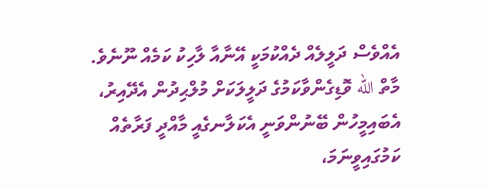އެއްވެސް ދަލީލެއް ދެއްކުމަކީ އޭނާއާ ލާހިކު ކަމެއް ނޫނެވެ.
މާތް الله ވޮޑިގެންވާކަމުގެ ދަލީލަކަށް މުލްޙިދުން އެދޭއިރު، އެބައިމީހުން ބޭނުންވަނީ އެކަލާނގެއީ މާއްދީ ފަރާތެއް ކަމުގައިވީނަމަ،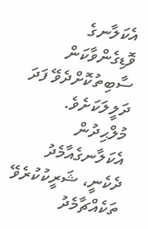އެކަލާނގެ ވޮޑިގެންވާކަން ސާބިތުކޮށްދެވޭ ފަދަ ދަލީލަކަށެވެ. މުލްޙިދުން އެކަލާނގެއާމެދު ދެކެނީ، ޝަރީކުކުރެވޭ ތަކެއްޗާމެދު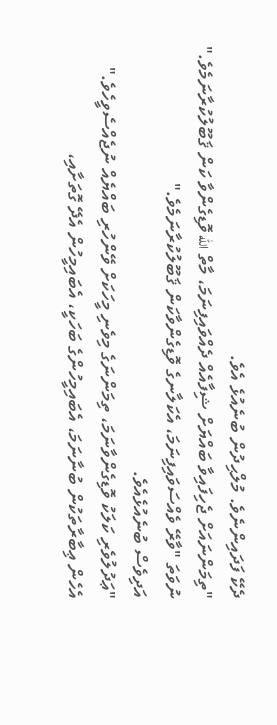ދެކޭ ފަދައިންނެވެ. މުލްޙިދުން ބުނެއުޅެ އެވެ.
"ތިމަންނައަށް ޖެހިފައިވާ ބައްޔަށް ޝިފާއެއް ދެއްވައިފިނަމަ، މާތް الله ވޮޑިގެންވާ ކަން ޤަބޫލުކުރާނަމެވެ."
ނުވަތަ "ވާރޭ ވެއްސަވައިފިނަމަ، އެކަލާނގެ ވޮޑިގެންވާކަން ޤަބޫލުކުރާނަމެވެ."
އަދިވެސް ބުނެއުޅެއެވެ.
"ޢަދުލުވެރި ކަލަކު ވޮޑިގެންވާނަމަ، ތިމަންނަގެ މިވެނި މީހަކަށް ވޭންހުރި ބައްޔެއް ނުޖެއްސެވީހެވެ."
އެހެން ޢިބާރާތަކުން ބުނާނަމަ، އެބައިމީހުންގެ ބަހަކީ، އެބައިމީހުން އެދޭ ގޮތަށާއި،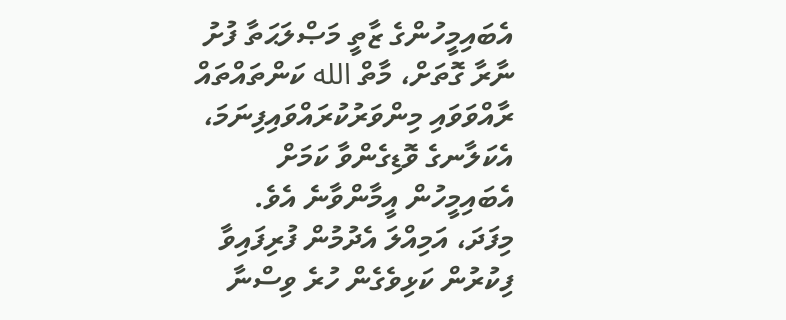އެބައިމީހުންގެ ޒާތީ މަޞްލަޙަތާ ފުށު ނާރާ ގޮތަށް، މާތް الله ކަންތައްތައް ރާއްވަވައި މިންވަރުކުރައްވައިފިނަމަ، އެކަލާނގެ ވޮޑިގެންވާ ކަމަށް އެބައިމީހުން އީމާންވާނެ އެވެ.
މިފަދަ، އަމިއްލަ އެދުމުން ފުރިފައިވާ ފިކުރުން ކަޅިވެގެން ހުރެ ވިސްނާ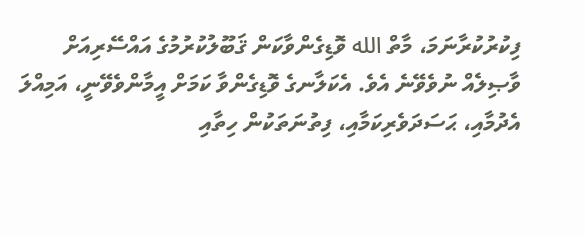ފިކުރުކުރާނަމަ، މާތް الله ވޮޑިގެންވާކަން ޤަބޫލުކުރުމުގެ އައްސޭރިއަށް ވާޞިލެއް ނުވެވޭނެ އެވެ. އެކަލާނގެ ވޮޑިގެންވާ ކަމަށް އީމާންވެވޭނީ، އަމިއްލަ އެދުމާއި، ޙަސަދަވެރިކަމާއި، ފިތުނަތަކުން ހިތާއި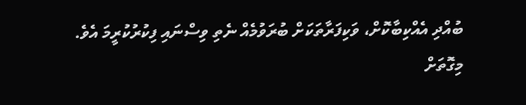ބުއްދި އެއްކިބާކޮށް، ވަކިފަރާތަކަށް ބުރަވުމެއް ނެތި ވިސްނައި ފިކުރުކުރީމަ އެވެ. މިގޮތަށް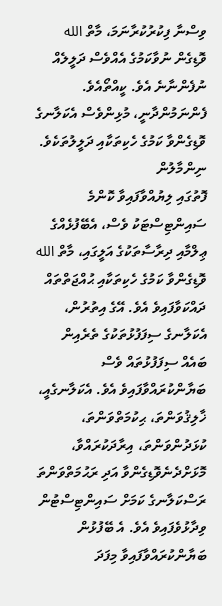ވިސްނާ ފިކުރުކުރާނަމަ، މާތް الله ވޮޑިގެން ނުވާކަމުގެ އެއްވެސް ދަލީލެއް ނުފެންނާނެ އެވެ. ކީއްތޯއެވެ. ފެންނަމުންދާނީ، މުޅިންވެސް އެކަލާނގެ ވޮޑިގެންވާ ކަމުގެ ހެކިތަކާއި ދަލީލުތަކެވެ.
ނިންމާލުން
ފޮތުގައި ލިޔުއްވާފައިވާ ކޮންމެ ސައިންޓިސްޓަކު ވެސް، އެބޭފުޅެއްގެ ޢިލްމާއި ދިރާސާތަކުގެ އަލީގައި، މާތް الله ވޮޑިގެންވާ ކަމުގެ ހެކިތަކާއި ޙުއްޖަތްތައް ދައްކަވާފައިވެ އެވެ. އޭގެ އިތުރުން، އެކަލާނގެ ސިފަފުޅުތަކުގެ ތެރެއިން ބައެއް ސިފަފުޅުތައް ވެސް ބަޔާންކުރައްވާފައިވެ އެވެ. އެކަލާނގެއީ، ޚާލިޤުވަންތަ، ޙިކުމަތްވަންތަ، ކުޅަދުންވަންތަ، އިރާދަކުރައްވާ، މޮޅަށްދެނެވޮޑިގެންވާ އަދި ރަޙުމަތްވަންތަ ރަސްކަލާނގެ ކަމަށް ސައިންޓިސްޓުން ވިދާޅުވެފައިވެ އެވެ. އެ ބޭފުޅުން ބަޔާންކުރައްވާފައިވާ މިފަދަ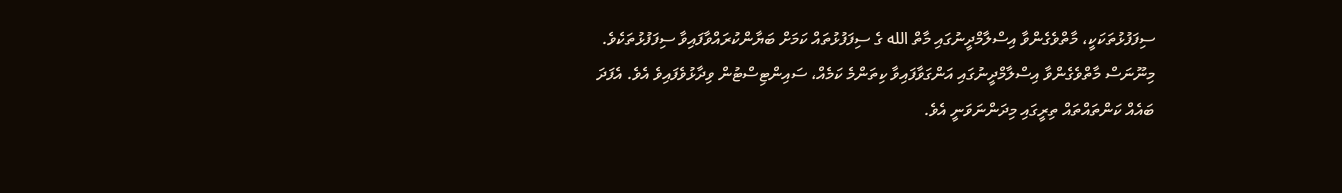ސިފަފުޅުތަކަކީ، މާތްވެގެންވާ އިސްލާމްދީނުގައި މާތް الله ގެ ސިފަފުޅުތައް ކަމަށް ބަޔާންކުރައްވާފައިވާ ސިފަފުޅުތަކެވެ.
މިނޫނަސް މާތްވެގެންވާ އިސްލާމްދީނުގައި އަންގަވާފައިވާ ކިތަންމެ ކަމެއް، ސައިންޓިސްޓުން ވިދާޅުވެފައިވެ އެވެ. އެފަދަ ބައެއް ކަންތައްތައް ތިރީގައި މިދަންނަވަނީ އެވެ.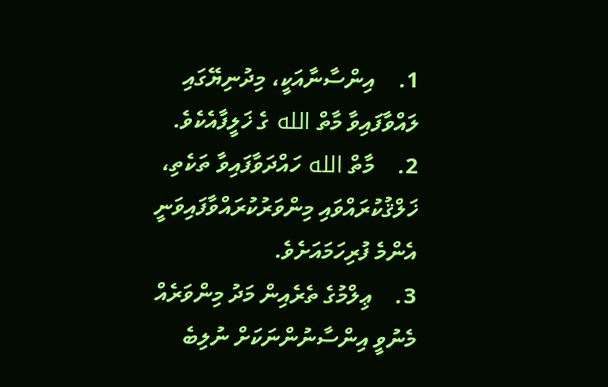1.    އިންސާނާއަކީ، މިދުނިޔޭގައި ލައްވާފައިވާ މާތް الله ގެ ޚަލީފާއެކެވެ.
2.    މާތް الله ހައްދަވާފައިވާ ތަކެތި، ޚަލްޤުކުރައްވައި މިންވަރުކުރައްވާފައިވަނީ އެންމެ ފުރިހަމައަށެވެ.
3.    ޢިލްމުގެ ތެރެއިން މަދު މިންވަރެއް މެނުވީ އިންސާނުންނަކަށް ނުލިބެ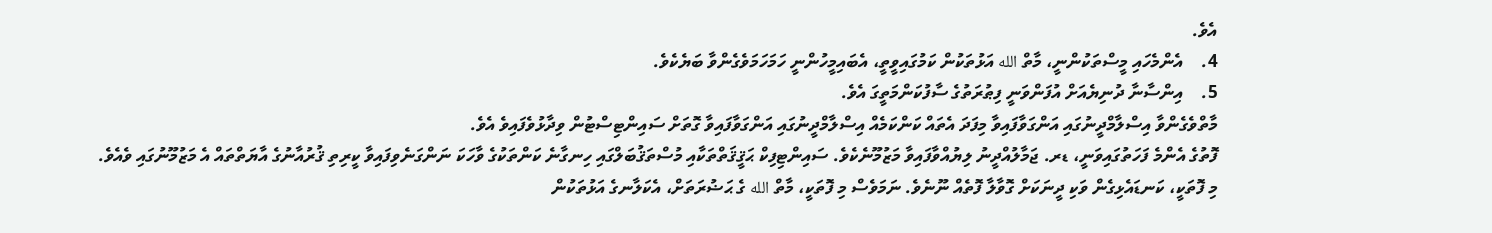އެވެ.
4.    އެންމެހައި މީސްތަކުންނީ، މާތް الله އަޅުތަކުން ކަމުގައިވީތީ، އެބައިމީހުންނީ ހަމަހަމަވެގެންވާ ބަޔެކެވެ.
5.    އިންސާނާ ދުނިޔެއަށް އުފަންވަނީ ފިޠުރަތުގެ ސާފުކަންމަތީގަ އެވެ.
މާތްވެގެންވާ އިސްލާމްދީނުގައި އަންގަވާފައިވާ މިފަދަ އެތައް ކަންކަމެއް އިސްލާމްދީނުގައި އަންގަވާފައިވާ ގޮތަށް ސައިންޓިސްޓުން ވިދާޅުވެފައިވެ އެވެ.
ފޮތުގެ އެންމެ ފަހަތުގައިވަނީ، ޑރ. ޖަމާލުއްދީނު ލިޔުއްވާފައިވާ މަޒުމޫނެކެވެ. ސައިންޓިފިކް ޙަޤީޤަތްތަކާއި މުސްތަޤުބަލްގައި ހިނގާނެ ކަންތަކުގެ ވާހަކަ ނަންގަނެވިފައިވާ ކީރިތި ޤުރުއާނުގެ އާޔަތްތައް އެ މަޒުމޫނުގައި ވެއެވެ.
މި ފޮތަކީ، ކަނޑައެޅިގެން ވަކި ދީނަކަށް ގޮވާލާ ފޮތެއް ނޫނެވެ. ނަމަވެސް މި ފޮތަކީ، މާތް الله ގެ ޙަޟުރަތަށް، އެކަލާނގެ އަޅުތަކުން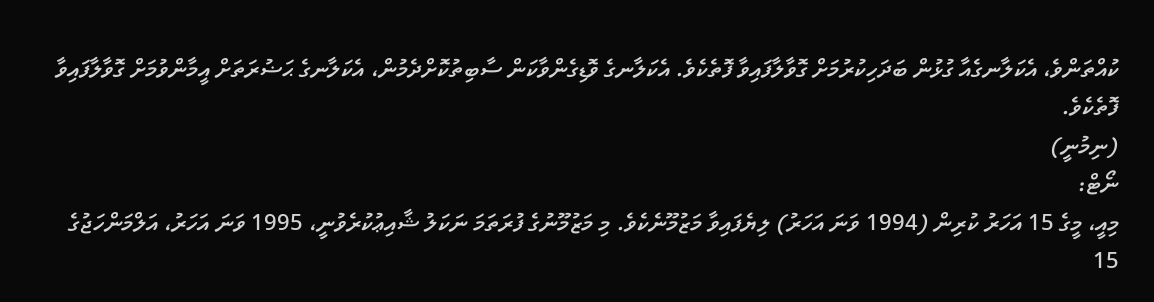ކުއްތަންވެ، އެކަލާނގެއާ ގުޅުން ބަދަހިކުރުމަށް ގޮވާލާފައިވާ ފޮތެކެވެ. އެކަލާނގެ ވޮޑިގެންވާކަން ސާބިތުކޮށްދެމުން، އެކަލާނގެ ޙަޟުރަތަށް އީމާންވުމަށް ގޮވާލާފައިވާ ފޮތެކެވެ.
(ނިމުނީ)
ނޯޓް:
މިއީ، މީގެ 15 އަހަރު ކުރިން (1994 ވަނަ އަހަރު) ލިޔެފައިވާ މަޒުމޫނެކެވެ. މި މަޒުމޫނުގެ ފުރަތަމަ ނަކަލު ޝާއިޢުކުރެވުނީ، 1995 ވަނަ އަހަރު، އަލްމަންހަޖުގެ 15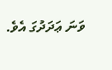ވަނަ ޢަދަދުގަ އެވެ.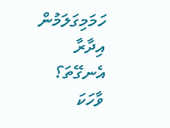ހަމަމިގަލަމުން
އިދާރާ
އެނގޭތަ؟
ވާހަކަ